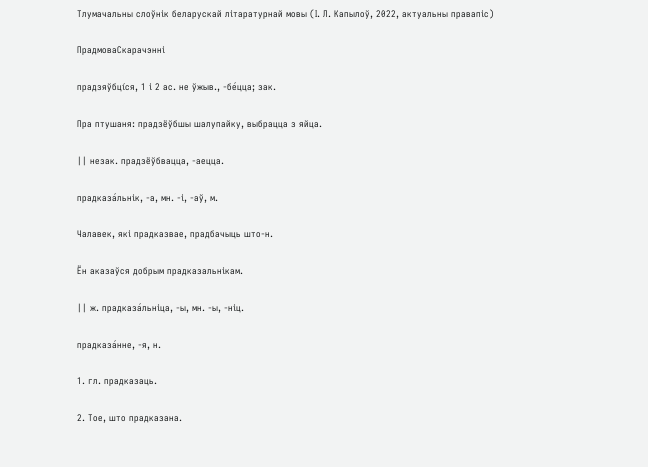Тлумачальны слоўнік беларускай літаратурнай мовы (І. Л. Капылоў, 2022, актуальны правапіс)

ПрадмоваСкарачэнні

прадзяўбці́ся, 1 і 2 ас. не ўжыв., -бе́цца; зак.

Пра птушаня: прадзёўбшы шалупайку, выбрацца з яйца.

|| незак. прадзёўбвацца, -аецца.

прадказа́льнік, -а, мн. -і, -аў, м.

Чалавек, які прадказвае, прадбачыць што-н.

Ён аказаўся добрым прадказальнікам.

|| ж. прадказа́льніца, -ы, мн. -ы, -ніц.

прадказа́нне, -я, н.

1. гл. прадказаць.

2. Тое, што прадказана.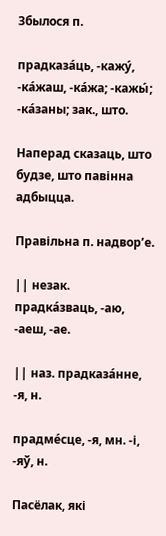Збылося п.

прадказа́ць, -кажу́, -ка́жаш, -ка́жа; -кажы́; -ка́заны; зак., што.

Наперад сказаць, што будзе, што павінна адбыцца.

Правільна п. надвор’е.

|| незак. прадка́зваць, -аю, -аеш, -ае.

|| наз. прадказа́нне, -я, н.

прадме́сце, -я, мн. -і, -яў, н.

Пасёлак, які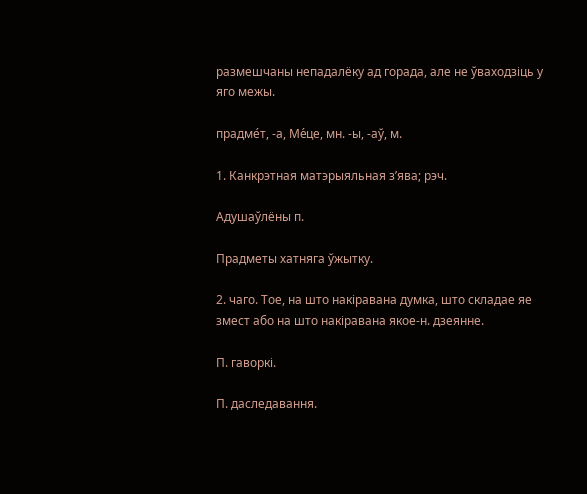размешчаны непадалёку ад горада, але не ўваходзіць у яго межы.

прадме́т, -а, Ме́це, мн. -ы, -аў, м.

1. Канкрэтная матэрыяльная з’ява; рэч.

Адушаўлёны п.

Прадметы хатняга ўжытку.

2. чаго. Тое, на што накіравана думка, што складае яе змест або на што накіравана якое-н. дзеянне.

П. гаворкі.

П. даследавання.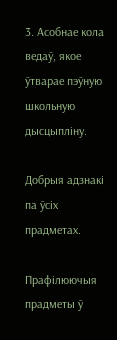3. Асобнае кола ведаў, якое ўтварае пэўную школьную дысцыпліну.

Добрыя адзнакі па ўсіх прадметах.

Прафілюючыя прадметы ў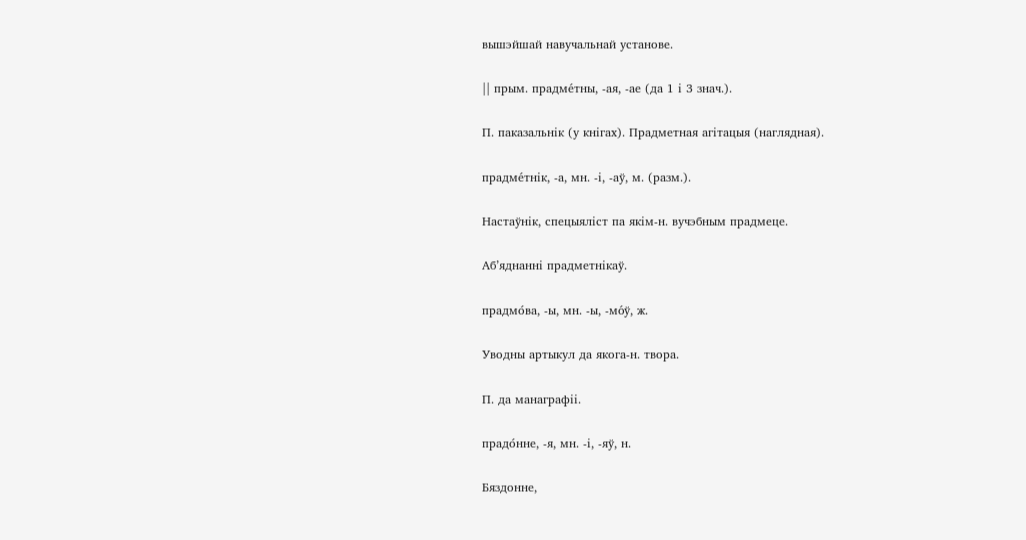вышэйшай навучальнай установе.

|| прым. прадме́тны, -ая, -ае (да 1 і 3 знач.).

П. паказальнік (у кнігах). Прадметная агітацыя (наглядная).

прадме́тнік, -а, мн. -і, -аў, м. (разм.).

Настаўнік, спецыяліст па якім-н. вучэбным прадмеце.

Аб’яднанні прадметнікаў.

прадмо́ва, -ы, мн. -ы, -мо́ў, ж.

Уводны артыкул да якога-н. твора.

П. да манаграфіі.

прадо́нне, -я, мн. -і, -яў, н.

Бяздонне,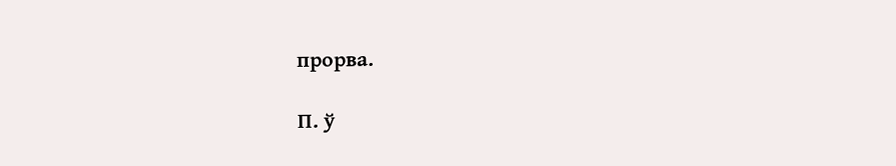прорва.

П. ў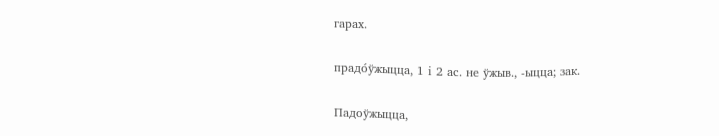гарах.

прадо́ўжыцца, 1 і 2 ас. не ўжыв., -ыцца; зак.

Падоўжыцца,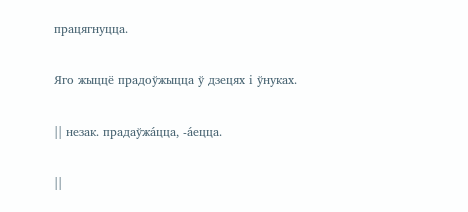працягнуцца.

Яго жыццё прадоўжыцца ў дзецях і ўнуках.

|| незак. прадаўжа́цца, -а́ецца.

||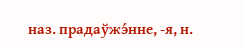наз. прадаўжэ́нне, -я, н.